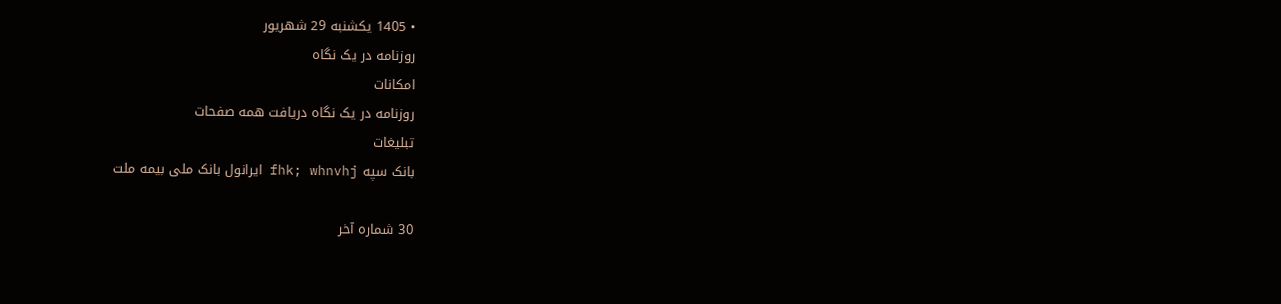• 1405 يکشنبه 29 شهريور
روزنامه در یک نگاه
امکانات
روزنامه در یک نگاه دریافت همه صفحات
تبلیغات
بانک سپه fhk; whnvhj ایرانول بانک ملی بیمه ملت

30 شماره آخر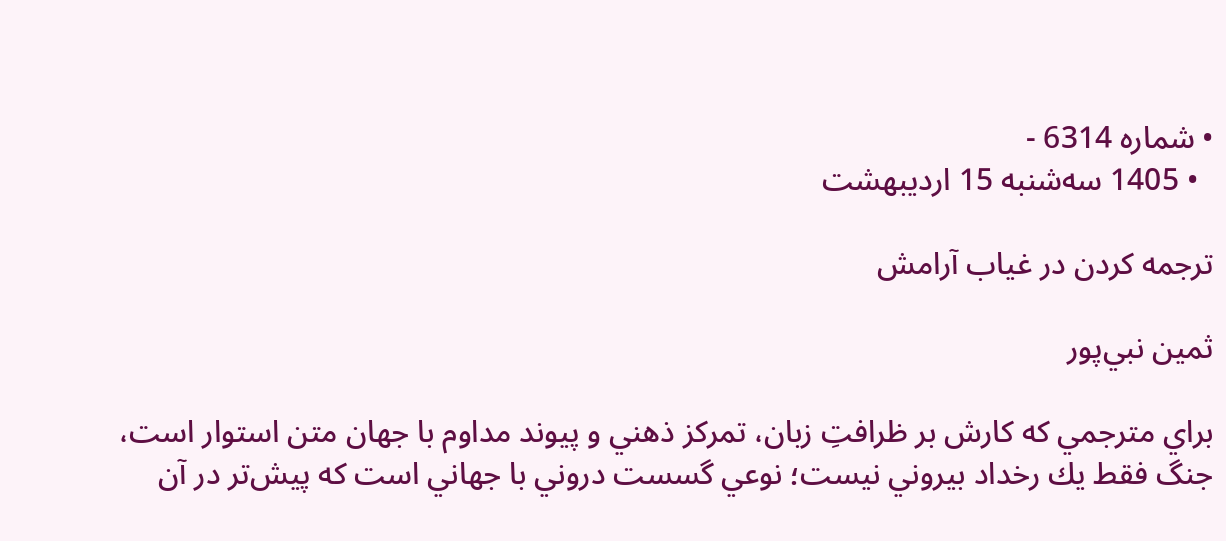• شماره 6314 -
  • 1405 سه‌شنبه 15 ارديبهشت

ترجمه كردن در غياب آرامش

ثمين نبي‌پور

براي مترجمي كه كارش بر ظرافتِ زبان، تمركز ذهني و پيوند مداوم با جهان متن استوار است، جنگ فقط يك رخداد بيروني نيست؛ نوعي گسست دروني با جهاني است كه پيش‌تر در آن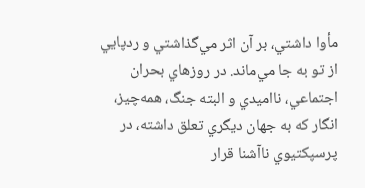مأوا داشتي، بر آن اثر مي‌گذاشتي و ردپايي از تو به جا مي‌ماند. در روزهاي بحران اجتماعي، نااميدي و البته جنگ، همه‌چيز، انگار كه به جهان ديگري تعلق داشته، در پرسپكتيوي ناآشنا قرار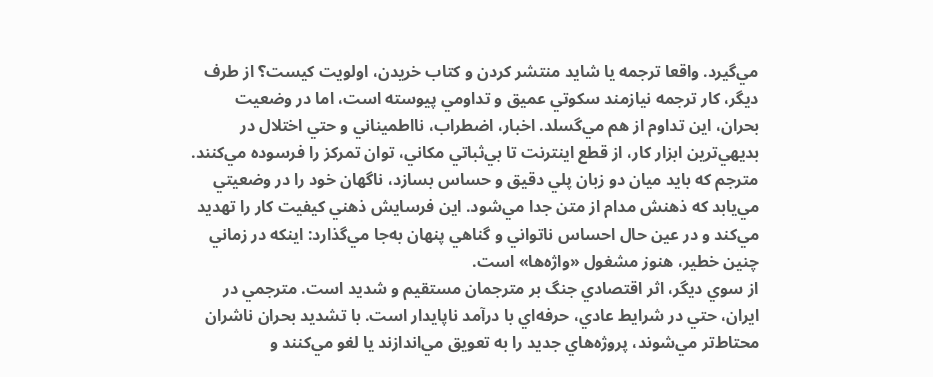مي‌گيرد. واقعا ترجمه يا شايد منتشر كردن و كتاب خريدن، اولويت كيست؟ از طرف ديگر، كار ترجمه نيازمند سكوتي عميق و تداومي پيوسته است، اما در وضعيت بحران، اين تداوم از هم مي‌گسلد. اخبار، اضطراب، نااطميناني و حتي اختلال در بديهي‌ترين ابزار كار، از قطع اينترنت تا بي‌ثباتي مكاني، توان تمركز را فرسوده مي‌كنند. مترجم كه بايد ميان دو زبان پلي دقيق و حساس بسازد، ناگهان خود را در وضعيتي مي‌يابد كه ذهنش مدام از متن جدا مي‌شود. اين فرسايش ذهني كيفيت كار را تهديد مي‌كند و در عين حال احساس ناتواني و گناهي پنهان به‌جا مي‌گذارد: اينكه در زماني چنين خطير، هنوز مشغول «واژه‌ها» است.
از سوي ديگر، اثر اقتصادي جنگ بر مترجمان مستقيم و شديد است. مترجمي در ايران، حتي در شرايط عادي، حرفه‌اي با درآمد ناپايدار است. با تشديد بحران ناشران محتاط‌تر مي‌شوند، پروژه‌هاي جديد را به تعويق مي‌اندازند يا لغو مي‌كنند و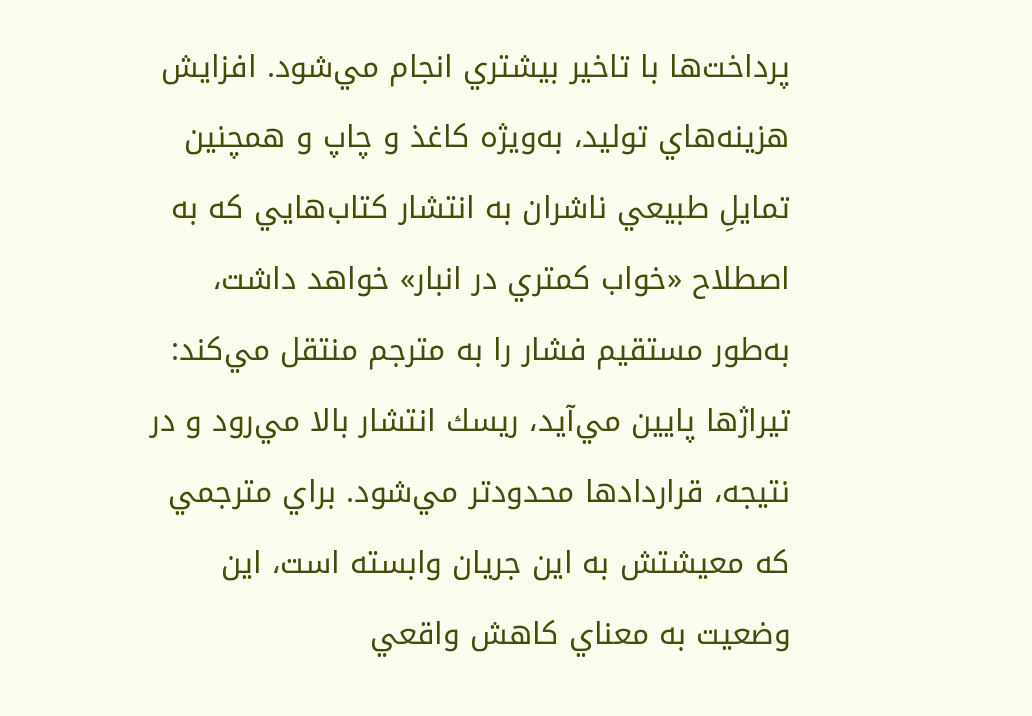پرداخت‌ها با تاخير بيشتري انجام مي‌شود. افزايش هزينه‌هاي توليد، به‌ويژه كاغذ و چاپ و همچنين تمايلِ طبيعي ناشران به انتشار كتاب‌هايي كه به اصطلاح «خواب كمتري در انبار» خواهد داشت، به‌طور مستقيم فشار را به مترجم منتقل مي‌كند: تيراژها پايين مي‌آيد، ريسك انتشار بالا مي‌رود و در نتيجه، قراردادها محدودتر مي‌شود. براي مترجمي كه معيشتش به اين جريان وابسته است، اين وضعيت به معناي كاهش واقعي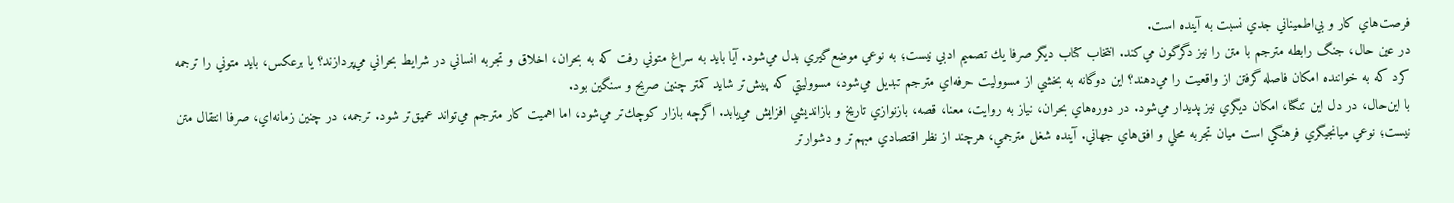فرصت‌هاي كار و بي‌اطميناني جدي نسبت به آينده است.
در عين حال، جنگ رابطه مترجم با متن را نيز دگرگون مي‌كند. انتخاب كتاب ديگر صرفا يك تصميم ادبي نيست؛ به نوعي موضع‌گيري بدل مي‌شود. آيا بايد به سراغ متوني رفت كه به بحران، اخلاق و تجربه انساني در شرايط بحراني مي‌پردازند؟ يا برعكس، بايد متوني را ترجمه كرد كه به خواننده امكان فاصله گرفتن از واقعيت را مي‌دهند؟ اين دوگانه به بخشي از مسووليت حرفه‌اي مترجم تبديل مي‌شود، مسووليتي كه پيش‌تر شايد كمتر چنين صريح و سنگين بود.
با اين‌حال، در دل اين تنگنا، امكان ديگري نيز پديدار مي‌شود. در دوره‌هاي بحران، نياز به روايت، معنا، قصه، بازنوازي تاريخ و بازانديشي افزايش مي‌يابد. اگرچه بازار كوچك‌تر مي‌شود، اما اهميت كار مترجم مي‌تواند عميق‌تر شود. ترجمه، در چنين زمانه‌اي، صرفا انتقال متن نيست؛ نوعي ميانجيگري فرهنگي است ميان تجربه محلي و افق‌هاي جهاني. آينده شغل مترجمي، هرچند از نظر اقتصادي مبهم‌تر و دشوارتر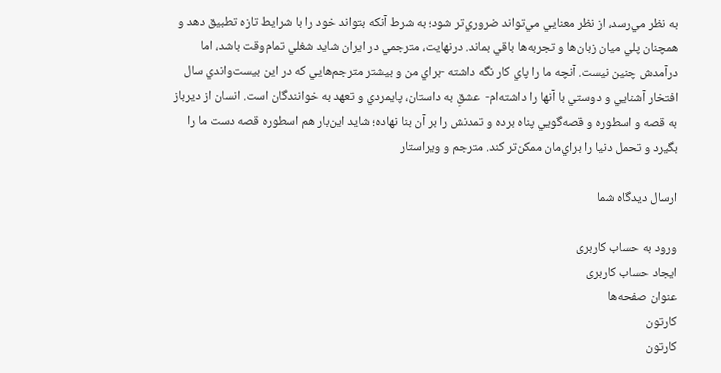به نظر مي‌رسد، از نظر معنايي مي‌تواند ضروري‌تر شود؛ به شرط آنكه بتواند خود را با شرايط تازه تطبيق دهد و همچنان پلي ميان زبان‌ها و تجربه‌ها باقي بماند. درنهايت، مترجمي در ايران شايد شغلي تمام‌وقت باشد، اما درآمدش چنين نيست. آنچه ما را پاي كار نگه داشته -براي من و بيشتر مترجم‌هايي كه در اين بيست‌واندي سال افتخار آشنايي و دوستي با آنها را داشته‌ام-  عشقِ به داستان، پايمردي و تعهد به خوانندگان است. انسان از ديرباز به قصه و اسطوره و قصه‌گويي پناه برده و تمدنش را بر آن بنا نهاده؛ شايد اين‌بار هم اسطوره قصه دست ما را بگيرد و تحمل دنيا را براي‌مان ممكن‌تر كند. مترجم و ويراستار

ارسال دیدگاه شما

ورود به حساب کاربری
ایجاد حساب کاربری
عنوان صفحه‌ها
کارتون
کارتون